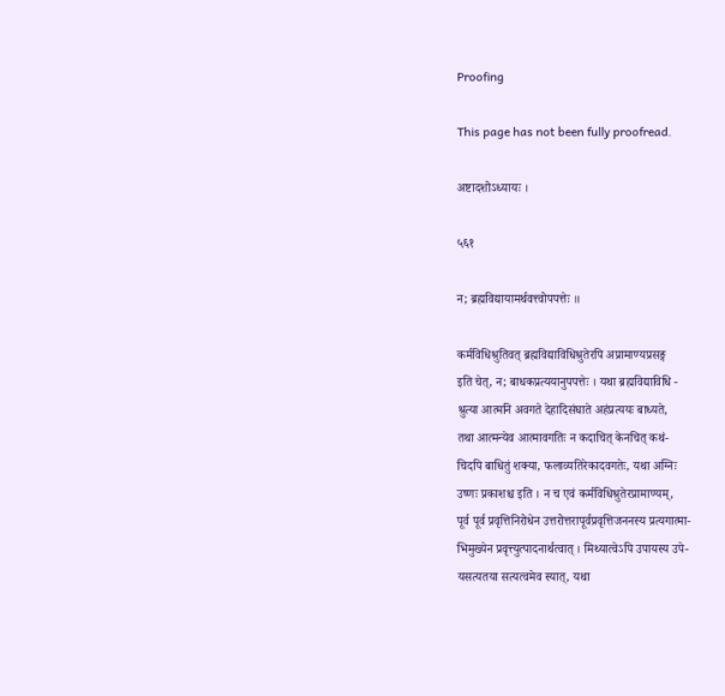Proofing

This page has not been fully proofread.

अष्टादशोऽध्यायः ।

५६१

न; ब्रह्मविद्यायामर्थवत्त्वोपपत्तेः ॥

कर्मविधिश्रुतिवत् ब्रह्मविद्याविधिश्रुतेरपि अप्रामाण्यप्रसङ्ग
इति चेत्, न; बाधकप्रत्ययानुपपत्तेः । यथा ब्रह्मविद्याविधि -
श्रुत्या आत्मनि अवगते देहादिसंघाते अहंप्रत्ययः बाध्यते,
तथा आत्मन्येव आत्मावगतिः न कदाचित् केनचित् कथं-
चिदपि बाधितुं शक्या, फलाव्यतिरेकादवगतेः, यथा अग्निः
उष्णः प्रकाशश्च इति । न च एवं कर्मविधिश्रुतेरप्रामाण्यम्,
पूर्व पूर्व प्रवृत्तिनिरोधेन उत्तरोत्तरापूर्वप्रवृत्तिजननस्य प्रत्यगात्मा-
भिमुख्येन प्रवृत्त्युत्पादनार्थत्वात् । मिथ्यात्वेऽपि उपायस्य उपे-
यसत्यतया सत्यत्वमेव स्यात्, यथा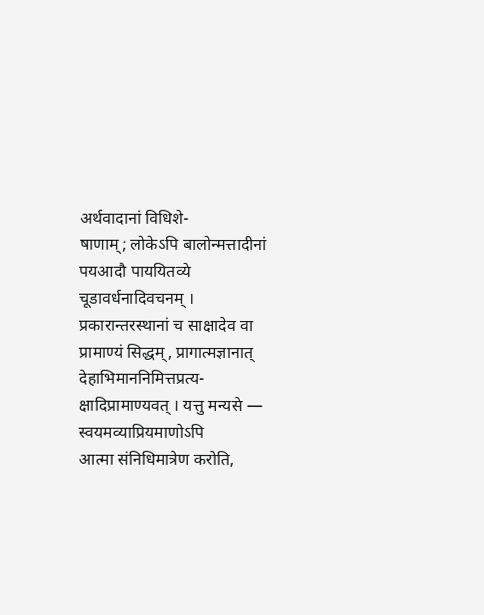अर्थवादानां विधिशे-
षाणाम्; लोकेऽपि बालोन्मत्तादीनां पयआदौ पाययितव्ये
चूडावर्धनादिवचनम् । प्रकारान्तरस्थानां च साक्षादेव वा
प्रामाण्यं सिद्धम्, प्रागात्मज्ञानात् देहाभिमाननिमित्तप्रत्य-
क्षादिप्रामाण्यवत् । यत्तु मन्यसे — स्वयमव्याप्रियमाणोऽपि
आत्मा संनिधिमात्रेण करोति,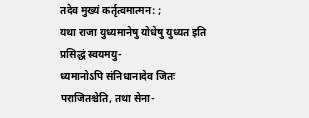तदेव मुख्यं कर्तृत्वमात्मन: ;
यथा राजा युध्यमानेषु योधेषु युध्यत इति प्रसिद्धं स्वयमयु-
ध्यमानोऽपि संनिधानादेव जितः पराजितश्चेति, तथा सेना-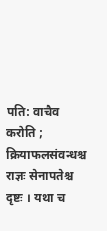पति: वाचैव करोति ; क्रियाफलसंवन्धश्च राज्ञः सेनापतेश्च
दृष्टः । यथा च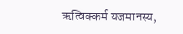ऋत्विक्कर्म यजमानस्य,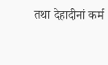तथा देहादीनां कर्म